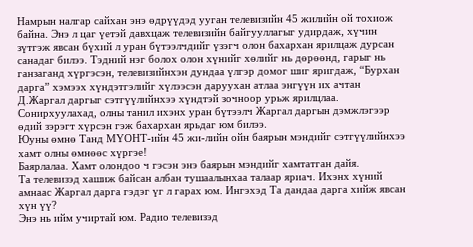Намрын налгар сайхан энэ өдрүүдэд ууган телевизийн 45 жилийн ой тохиож байна. Энэ л цаг үетэй давхцаж телевизийн байгууллагыг удирдаж, хүчин зүтгэж явсан бүхий л уран бүтээлчдийг үзэгч олон бахархан ярилцаж дурсан санадаг билээ. Тэдний нэг болох олон хүнийг хөлийг нь дөрөөнд, гарыг нь ганзаганд хүргэсэн, телевизийнхэн дундаа үлгэр домог шиг яригдаж, “Бурхан дарга” хэмээх хүндэтгэлийг хүлээсэн даруухан атлаа энгүүн их ачтан Д.Жаргал даргыг сэтгүүлийнхээ хүндтэй зочноор урьж ярилцлаа. Сонирхуулахад, олны танил ихэнх уран бүтээлч Жаргал даргын дэмжлэгээр өдий зэрэгт хүрсэн гэж бахархан ярьдаг юм билээ.
Юуны өмнө Танд МҮОНТ-ийн 45 жи-лийн ойн баярын мэндийг сэтгүүлийнхээ хамт олны өмнөөс хүргэе!
Баярлалаа. Хамт олондоо ч гэсэн энэ баярын мэндийг хамтатган дайя.
Та телевизэд хашиж байсан албан тушаалынхаа талаар яриач. Ихэнх хүний амнаас Жаргал дарга гэдэг үг л гарах юм. Ингэхэд Та дандаа дарга хийж явсан хүн үү?
Энэ нь ийм учиртай юм. Радио телевизэд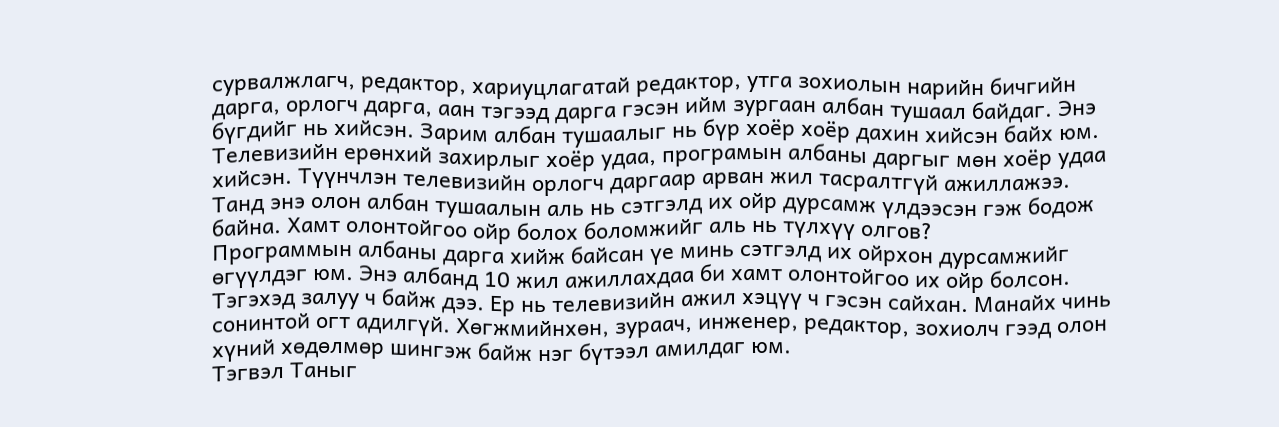сурвалжлагч, редактор, хариуцлагатай редактор, утга зохиолын нарийн бичгийн дарга, орлогч дарга, аан тэгээд дарга гэсэн ийм зургаан албан тушаал байдаг. Энэ бүгдийг нь хийсэн. Зарим албан тушаалыг нь бүр хоёр хоёр дахин хийсэн байх юм. Телевизийн ерөнхий захирлыг хоёр удаа, програмын албаны даргыг мөн хоёр удаа хийсэн. Түүнчлэн телевизийн орлогч даргаар арван жил тасралтгүй ажиллажээ.
Танд энэ олон албан тушаалын аль нь сэтгэлд их ойр дурсамж үлдээсэн гэж бодож байна. Хамт олонтойгоо ойр болох боломжийг аль нь түлхүү олгов?
Программын албаны дарга хийж байсан үе минь сэтгэлд их ойрхон дурсамжийг өгүүлдэг юм. Энэ албанд 10 жил ажиллахдаа би хамт олонтойгоо их ойр болсон. Тэгэхэд залуу ч байж дээ. Ер нь телевизийн ажил хэцүү ч гэсэн сайхан. Манайх чинь сонинтой огт адилгүй. Хөгжмийнхөн, зураач, инженер, редактор, зохиолч гээд олон хүний хөдөлмөр шингэж байж нэг бүтээл амилдаг юм.
Тэгвэл Таныг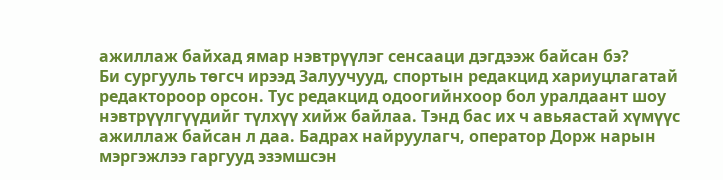ажиллаж байхад ямар нэвтрүүлэг сенсааци дэгдээж байсан бэ?
Би сургууль төгсч ирээд Залуучууд, спортын редакцид хариуцлагатай редактороор орсон. Тус редакцид одоогийнхоор бол уралдаант шоу нэвтрүүлгүүдийг түлхүү хийж байлаа. Тэнд бас их ч авьяастай хүмүүс ажиллаж байсан л даа. Бадрах найруулагч, оператор Дорж нарын мэргэжлээ гаргууд эзэмшсэн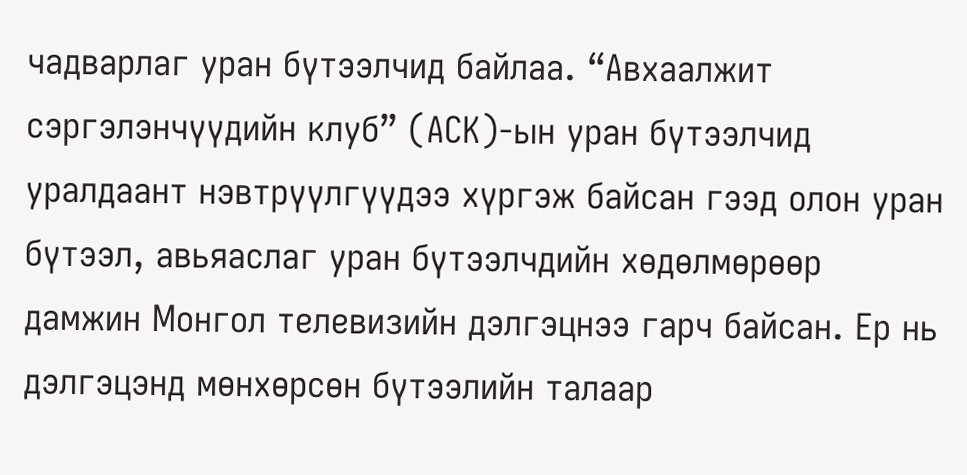чадварлаг уран бүтээлчид байлаа. “Авхаалжит сэргэлэнчүүдийн клуб” (АСК)-ын уран бүтээлчид уралдаант нэвтрүүлгүүдээ хүргэж байсан гээд олон уран бүтээл, авьяаслаг уран бүтээлчдийн хөдөлмөрөөр дамжин Монгол телевизийн дэлгэцнээ гарч байсан. Ер нь дэлгэцэнд мөнхөрсөн бүтээлийн талаар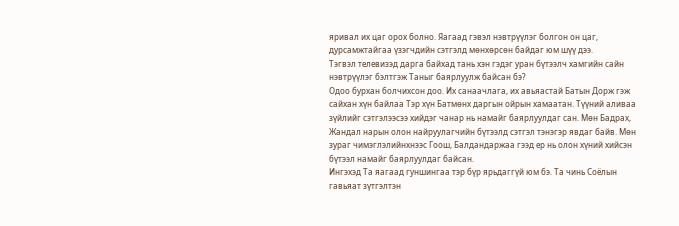яривал их цаг орох болно. Яагаад гэвэл нэвтрүүлэг болгон он цаг, дурсамжтайгаа үзэгчдийн сэтгэлд мөнхөрсөн байдаг юм шүү дээ.
Тэгвэл телевизэд дарга байхад тань хэн гэдэг уран бүтээлч хамгийн сайн нэвтрүүлэг бэлтгэж Таныг баярлуулж байсан бэ?
Одоо бурхан болчихсон доо. Их санаачлага, их авьяастай Батын Дорж гэж сайхан хүн байлаа Тэр хүн Батмөнх даргын ойрын хамаатан. Түүний аливаа зүйлийг сэтгэлээсээ хийдэг чанар нь намайг баярлуулдаг сан. Мөн Бадрах, Жандал нарын олон найруулагчийн бүтээлд сэтгэл тэнэгэр явдаг байв. Мөн зураг чимэглэлийнхнээс Гоош, Балдандаржаа гээд ер нь олон хүний хийсэн бүтээл намайг баярлуулдаг байсан.
Ингэхэд Та яагаад гуншингаа тэр бүр ярьдаггүй юм бэ. Та чинь Соёлын гавьяат зүтгэлтэн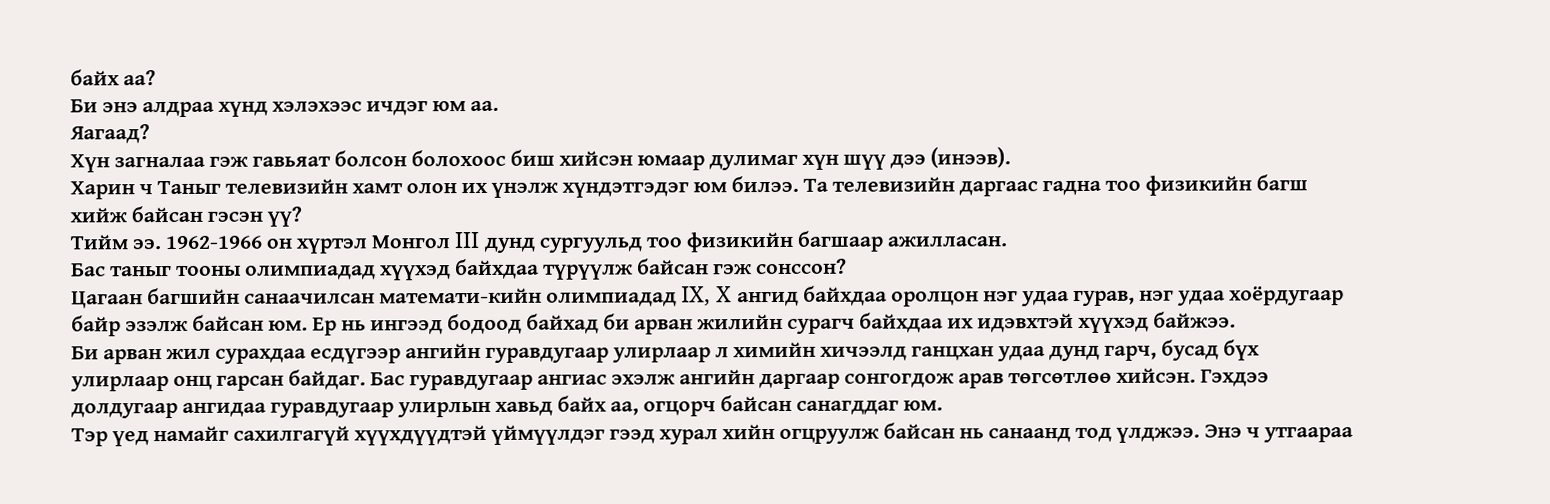байх аа?
Би энэ алдраа хүнд хэлэхээс ичдэг юм аа.
Яагаад?
Хүн загналаа гэж гавьяат болсон болохоос биш хийсэн юмаар дулимаг хүн шүү дээ (инээв).
Харин ч Таныг телевизийн хамт олон их үнэлж хүндэтгэдэг юм билээ. Та телевизийн даргаас гадна тоо физикийн багш хийж байсан гэсэн үү?
Тийм ээ. 1962-1966 он хүртэл Монгол III дунд сургуульд тоо физикийн багшаар ажилласан.
Бас таныг тооны олимпиадад хүүхэд байхдаа түрүүлж байсан гэж сонссон?
Цагаан багшийн санаачилсан математи-кийн олимпиадад IX, X ангид байхдаа оролцон нэг удаа гурав, нэг удаа хоёрдугаар байр эзэлж байсан юм. Ер нь ингээд бодоод байхад би арван жилийн сурагч байхдаа их идэвхтэй хүүхэд байжээ.
Би арван жил сурахдаа есдүгээр ангийн гуравдугаар улирлаар л химийн хичээлд ганцхан удаа дунд гарч, бусад бүх улирлаар онц гарсан байдаг. Бас гуравдугаар ангиас эхэлж ангийн даргаар сонгогдож арав төгсөтлөө хийсэн. Гэхдээ долдугаар ангидаа гуравдугаар улирлын хавьд байх аа, огцорч байсан санагддаг юм.
Тэр үед намайг сахилгагүй хүүхдүүдтэй үймүүлдэг гээд хурал хийн огцруулж байсан нь санаанд тод үлджээ. Энэ ч утгаараа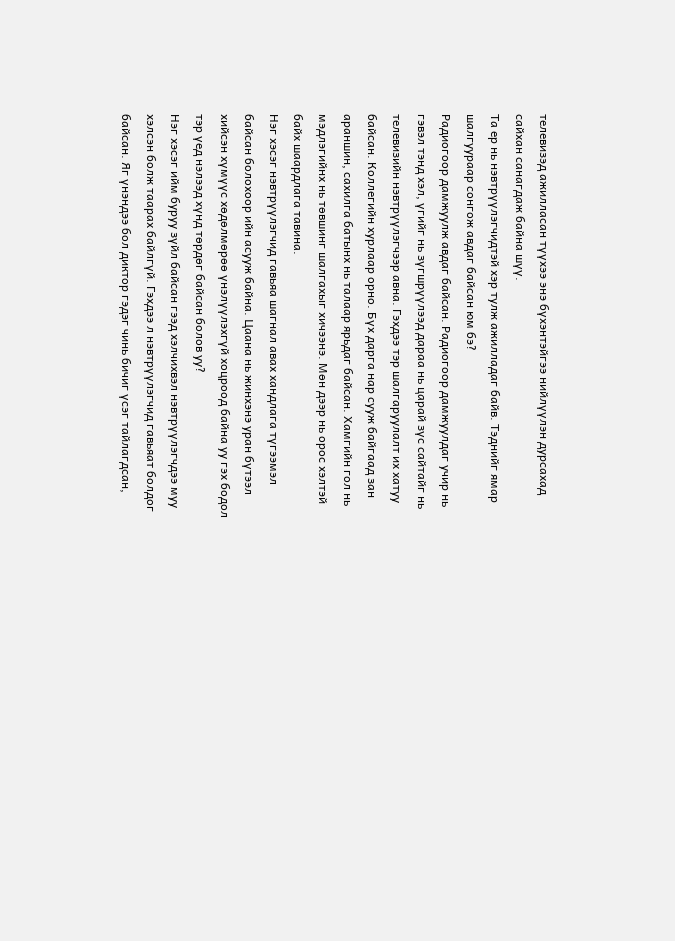телевизэд ажилласан түүхээ энэ бүхэнтэйгээ нийлүүлэн дурсахад сайхан санагдаж байна шүү.
Та ер нь нэвтрүүлэгчидтэй хэр тулж ажилладаг байв. Тэднийг ямар шалгуураар сонгож авдаг байсан юм бэ?
Радиогоор дамжуулж авдаг байсан. Радиогоор дамжуулдаг учир нь гэвэл тэнд хэл, үгийг нь зүгшрүүлээд дараа нь царай зүс сайтайг нь телевизийн нэвтрүүлэгчээр авна. Гэхдээ тэр шалгаруулалт их хатуу байсан. Коллегийн хурлаар орно. Бүх дарга нар сууж байгаад зан араншин, сахилга батынх нь талаар ярьдаг байсан. Хамгийн гол нь мэдлэгийнх нь төвшинг шалгахыг хичээнэ. Мөн дээр нь орос хэлтэй байх шаардлага тавина.
Нэг хэсэг нэвтрүүлэгчид гавьяа шагнал авах хандлага түгээмэл байсан болохоор ийн асууж байна. Цаана нь жинхэнэ уран бүтээл хийсэн хүмүүс хөдөлмөрөө үнэлүүлэхгүй хоцроод байна уу гэх бодол тэр үед нэлээд хүнд төрдөг байсан болов уу?
Нэг хэсэг ийм буруу зүйл байсан гээд хэлчихвэл нэвтрүүлэгчдээ муу хэлсэн болж таарах байлгүй. Гэхдээ л нэвтрүүлэгчид гавьяат болдог байсан. Яг үнэндээ бол диктор гэдэг чинь бичиг үсэг тайлагдсан,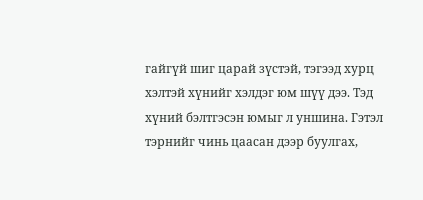гайгүй шиг царай зүстэй, тэгээд хурц хэлтэй хүнийг хэлдэг юм шүү дээ. Тэд хүний бэлтгэсэн юмыг л уншина. Гэтэл тэрнийг чинь цаасан дээр буулгах,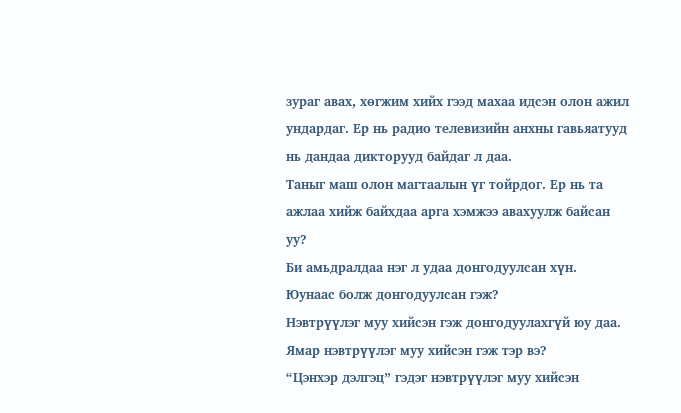зураг авах, хөгжим хийх гээд махаа идсэн олон ажил ундардаг. Ер нь радио телевизийн анхны гавьяатууд нь дандаа дикторууд байдаг л даа.
Таныг маш олон магтаалын үг тойрдог. Ер нь та ажлаа хийж байхдаа арга хэмжээ авахуулж байсан уу?
Би амьдралдаа нэг л удаа донгодуулсан хүн.
Юунаас болж донгодуулсан гэж?
Нэвтрүүлэг муу хийсэн гэж донгодуулахгүй юу даа.
Ямар нэвтрүүлэг муу хийсэн гэж тэр вэ?
“Цэнхэр дэлгэц” гэдэг нэвтрүүлэг муу хийсэн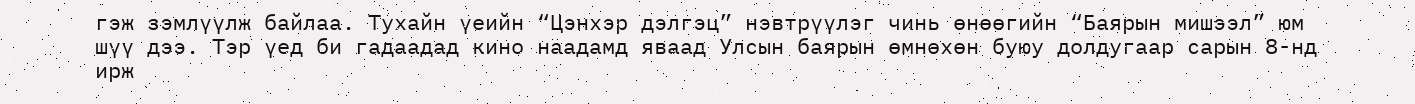гэж зэмлүүлж байлаа. Тухайн үеийн “Цэнхэр дэлгэц” нэвтрүүлэг чинь өнөөгийн “Баярын мишээл” юм шүү дээ. Тэр үед би гадаадад кино наадамд яваад Улсын баярын өмнөхөн буюу долдугаар сарын 8-нд ирж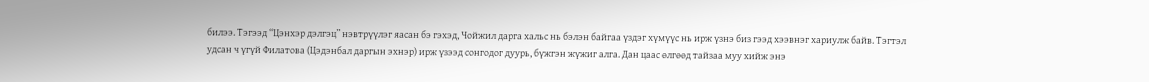билээ. Тэгээд “Цэнхэр дэлгэц” нэвтрүүлэг яасан бэ гэхэд, Чойжил дарга хальс нь бэлэн байгаа үздэг хүмүүс нь ирж үзнэ биз гээд хээвнэг хариулж байв. Тэгтэл удсан ч үгүй Филатова (Цэдэнбал даргын эхнэр) ирж үзээд сонгодог дуурь, бүжгэн жүжиг алга. Дан цаас өлгөөд тайзаа муу хийж энэ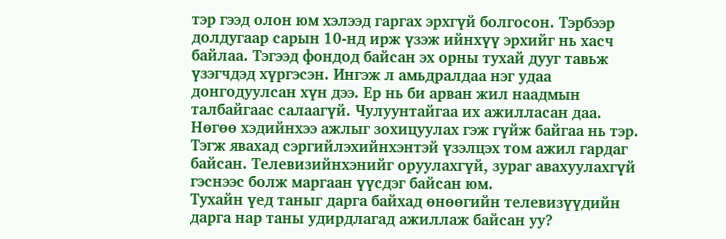тэр гээд олон юм хэлээд гаргах эрхгүй болгосон. Тэрбээр долдугаар сарын 10-нд ирж үзэж ийнхүү эрхийг нь хасч байлаа. Тэгээд фондод байсан эх орны тухай дууг тавьж үзэгчдэд хүргэсэн. Ингэж л амьдралдаа нэг удаа донгодуулсан хүн дээ. Ер нь би арван жил наадмын талбайгаас салаагүй. Чулуунтайгаа их ажилласан даа. Нөгөө хэдийнхээ ажлыг зохицуулах гэж гүйж байгаа нь тэр. Тэгж явахад сэргийлэхийнхэнтэй үзэлцэх том ажил гардаг байсан. Телевизийнхэнийг оруулахгүй, зураг авахуулахгүй гэснээс болж маргаан үүсдэг байсан юм.
Тухайн үед таныг дарга байхад өнөөгийн телевизүүдийн дарга нар таны удирдлагад ажиллаж байсан уу?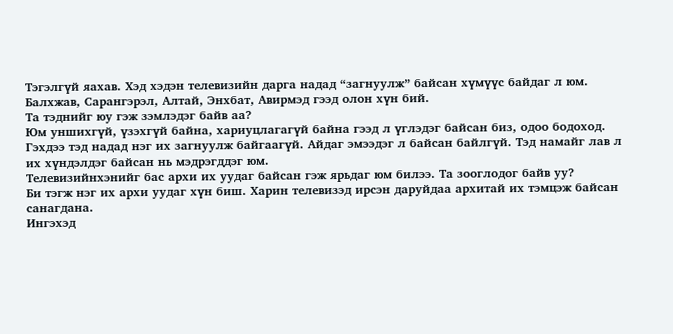Тэгэлгүй яахав. Хэд хэдэн телевизийн дарга надад “загнуулж” байсан хүмүүс байдаг л юм. Балхжав, Сарангэрэл, Алтай, Энхбат, Авирмэд гээд олон хүн бий.
Та тэднийг юу гэж зэмлэдэг байв аа?
Юм уншихгүй, үзэхгүй байна, хариуцлагагүй байна гээд л үглэдэг байсан биз, одоо бодоход. Гэхдээ тэд надад нэг их загнуулж байгаагүй. Айдаг эмээдэг л байсан байлгүй. Тэд намайг лав л их хүндэлдэг байсан нь мэдрэгддэг юм.
Телевизийнхэнийг бас архи их уудаг байсан гэж ярьдаг юм билээ. Та зооглодог байв уу?
Би тэгж нэг их архи уудаг хүн биш. Харин телевизэд ирсэн даруйдаа архитай их тэмцэж байсан санагдана.
Ингэхэд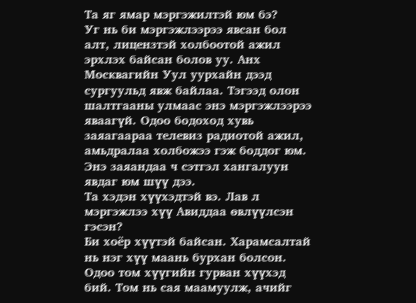Та яг ямар мэргэжилтэй юм бэ?
Уг нь би мэргэжлээрээ явсан бол алт, лицензтэй холбоотой ажил эрхлэх байсан болов уу. Анх Москвагийн Уул уурхайн дээд сургуульд явж байлаа. Тэгээд олон шалтгааны улмаас энэ мэргэжлээрээ яваагүй. Одоо бодоход хувь заяагаараа телевиз радиотой ажил, амьдралаа холбожээ гэж боддог юм. Энэ заяандаа ч сэтгэл хангалуун явдаг юм шүү дээ.
Та хэдэн хүүхэдтэй вэ. Лав л мэргэжлээ хүү Авиддаа өвлүүлсэн гэсэн?
Би хоёр хүүтэй байсан. Харамсалтай нь нэг хүү маань бурхан болсон. Одоо том хүүгийн гурван хүүхэд бий. Том нь сая маамуулж, ачийг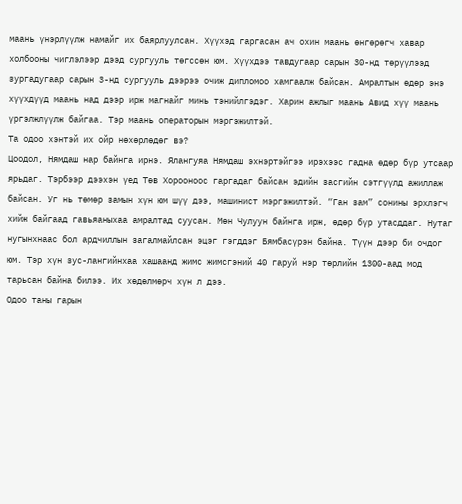маань үнэрлүүлж намайг их баярлуулсан. Хүүхэд гаргасан ач охин маань өнгөрөгч хавар холбооны чиглэлээр дээд сургууль төгссөн юм. Хүүхдээ тавдугаар сарын 30-нд төрүүлээд зургадугаар сарын 3-нд сургууль дээрээ очиж дипломоо хамгаалж байсан. Амралтын өдөр энэ хүүхдүүд маань над дээр ирж магнайг минь тэнийлгэдэг. Харин ажлыг маань Авид хүү маань үргэлжлүүлж байгаа. Тэр маань операторын мэргэжилтэй.
Та одоо хэнтэй их ойр нөхөрлөдөг вэ?
Цоодол, Нямдаш нар байнга ирнэ. Ялангуяа Нямдаш эхнэртэйгээ ирэхээс гадна өдөр бүр утсаар ярьдаг. Тэрбээр дээхэн үед Төв Хорооноос гаргадаг байсан эдийн засгийн сэтгүүлд ажиллаж байсан. Уг нь төмөр замын хүн юм шүү дээ, машинист мэргэжилтэй. “Ган зам” сонины эрхлэгч хийж байгаад гавьяаныхаа амралтад суусан. Мөн Чулуун байнга ирж, өдөр бүр утасддаг. Нутаг нугынхнаас бол ардчиллын загалмайлсан эцэг гэгддэг Бямбасүрэн байна. Түүн дээр би очдог юм. Тэр хүн зус-лангийнхаа хашаанд жимс жимсгэний 40 гаруй нэр төрлийн 1300-аад мод тарьсан байна билээ. Их хөдөлмөрч хүн л дээ.
Одоо таны гарын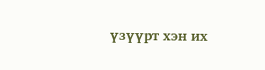үзүүрт хэн их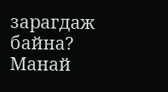зарагдаж байна?
Манай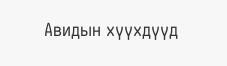Авидын хүүхдүүд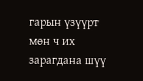гарын үзүүрт мөн ч их зарагдана шүү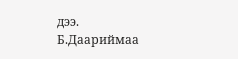дээ.
Б.Даариймаа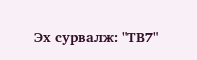Эх сурвалж: "ТВ7"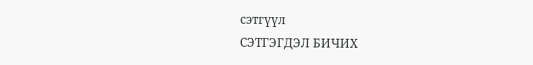сэтгүүл
СЭТГЭГДЭЛ БИЧИХ